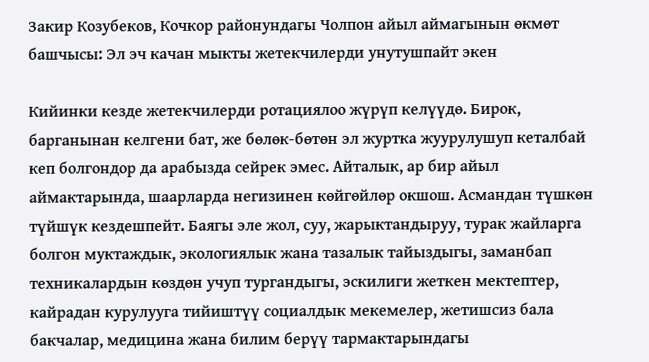Закир Козубеков, Кочкор районундагы Чолпон айыл аймагынын өкмөт башчысы: Эл эч качан мыкты жетекчилерди унутушпайт экен

Кийинки кезде жетекчилерди ротациялоо жүрүп келүүдө. Бирок, барганынан келгени бат, же бөлөк-бөтөн эл журтка жуурулушуп кеталбай кеп болгондор да арабызда сейрек эмес. Айталык, ар бир айыл аймактарында, шаарларда негизинен көйгөйлөр окшош. Асмандан түшкөн түйшүк кездешпейт. Баягы эле жол, суу, жарыктандыруу, турак жайларга болгон муктаждык, экологиялык жана тазалык тайыздыгы, заманбап техникалардын көздөн учуп тургандыгы, эскилиги жеткен мектептер, кайрадан курулууга тийиштүү социалдык мекемелер, жетишсиз бала бакчалар, медицина жана билим берүү тармактарындагы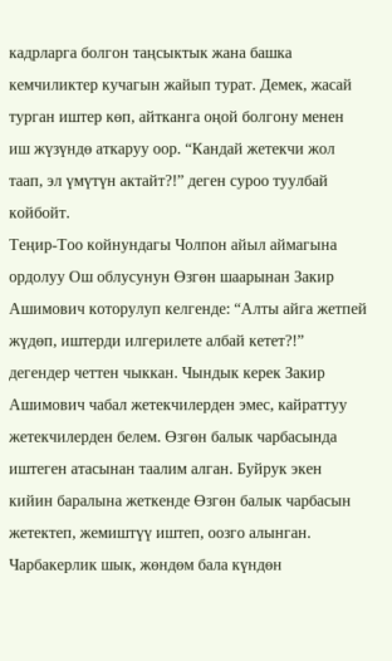кадрларга болгон таңсыктык жана башка кемчиликтер кучагын жайып турат. Демек, жасай турган иштер көп, айтканга оңой болгону менен иш жүзүндө аткаруу оор. “Кандай жетекчи жол таап, эл үмүтүн актайт?!” деген суроо туулбай койбойт.
Теңир-Тоо койнундагы Чолпон айыл аймагына ордолуу Ош облусунун Өзгөн шаарынан Закир Ашимович которулуп келгенде: “Алты айга жетпей жүдөп, иштерди илгерилете албай кетет?!” дегендер четтен чыккан. Чындык керек Закир Ашимович чабал жетекчилерден эмес, кайраттуу жетекчилерден белем. Өзгөн балык чарбасында иштеген атасынан таалим алган. Буйрук экен кийин баралына жеткенде Өзгөн балык чарбасын жетектеп, жемиштүү иштеп, оозго алынган. Чарбакерлик шык, жөндөм бала күндөн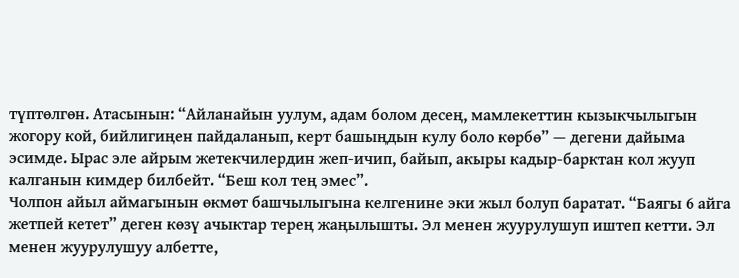түптөлгөн. Атасынын: “Айланайын уулум, адам болом десең, мамлекеттин кызыкчылыгын жогору кой, бийлигиңен пайдаланып, керт башыңдын кулу боло көрбө” — дегени дайыма эсимде. Ырас эле айрым жетекчилердин жеп-ичип, байып, акыры кадыр-барктан кол жууп калганын кимдер билбейт. “Беш кол тең эмес”.
Чолпон айыл аймагынын өкмөт башчылыгына келгенине эки жыл болуп баратат. “Баягы 6 айга жетпей кетет” деген көзү ачыктар терең жаңылышты. Эл менен жуурулушуп иштеп кетти. Эл менен жуурулушуу албетте,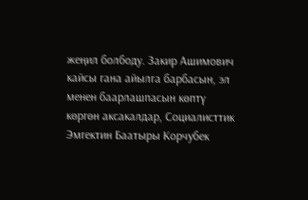жеңил болбоду. Закир Ашимович кайсы гана айылга барбасын, эл менен баарлашпасын көптү көргөн аксакалдар, Социалисттик Эмгектин Баатыры Корчубек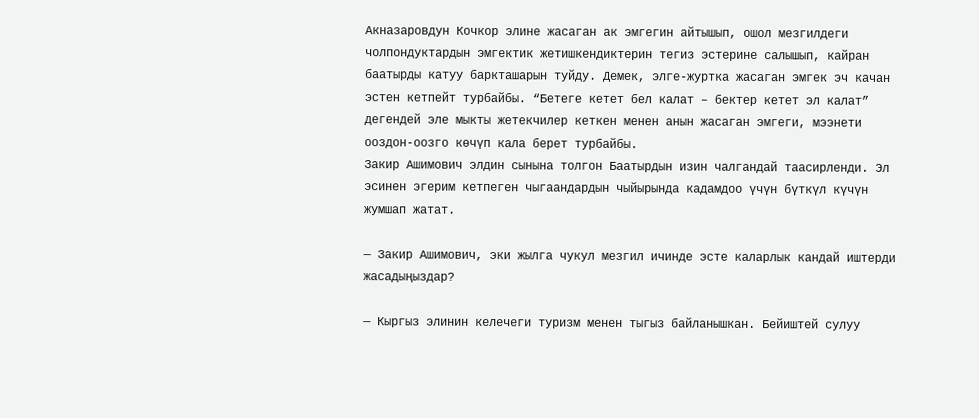Акназаровдун Кочкор элине жасаган ак эмгегин айтышып, ошол мезгилдеги чолпондуктардын эмгектик жетишкендиктерин тегиз эстерине салышып, кайран баатырды катуу баркташарын туйду. Демек, элге-журтка жасаган эмгек эч качан эстен кетпейт турбайбы. “Бетеге кетет бел калат – бектер кетет эл калат” дегендей эле мыкты жетекчилер кеткен менен анын жасаган эмгеги, мээнети ооздон-оозго көчүп кала берет турбайбы.
Закир Ашимович элдин сынына толгон Баатырдын изин чалгандай таасирленди. Эл эсинен эгерим кетпеген чыгаандардын чыйырында кадамдоо үчүн бүткүл күчүн жумшап жатат.

— Закир Ашимович, эки жылга чукул мезгил ичинде эсте каларлык кандай иштерди жасадыңыздар?

— Кыргыз элинин келечеги туризм менен тыгыз байланышкан. Бейиштей сулуу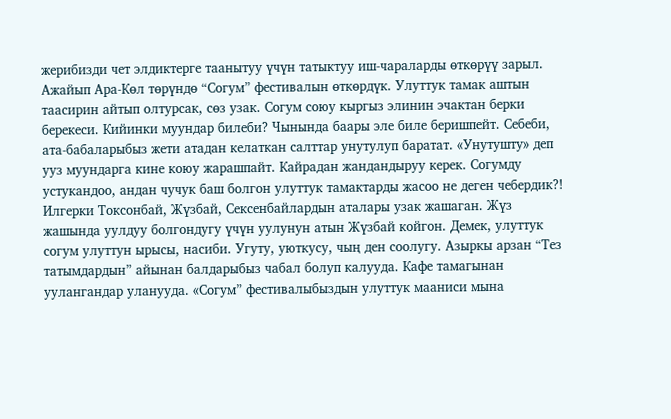жерибизди чет элдиктерге таанытуу үчүн татыктуу иш-чараларды өткөрүү зарыл. Ажайып Ара-Көл төрүндө “Согум” фестивалын өткөрдүк. Улуттук тамак аштын таасирин айтып олтурсак, сөз узак. Согум союу кыргыз элинин эчактан берки берекеси. Кийинки муундар билеби? Чынында баары эле биле беришпейт. Себеби, ата-бабаларыбыз жети атадан келаткан салттар унутулуп баратат. «Унутушту» деп ууз муундарга кине коюу жарашпайт. Кайрадан жандандыруу керек. Согумду устукандоо, андан чучук баш болгон улуттук тамактарды жасоо не деген чебердик?! Илгерки Токсонбай, Жүзбай, Сексенбайлардын аталары узак жашаган. Жүз жашында уулдуу болгондугу үчүн уулунун атын Жүзбай койгон. Демек, улуттук согум улуттун ырысы, насиби. Угуту, уюткусу, чың ден соолугу. Азыркы арзан “Тез татымдардын” айынан балдарыбыз чабал болуп калууда. Кафе тамагынан уулангандар уланууда. «Согум” фестивалыбыздын улуттук мааниси мына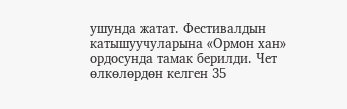ушунда жатат. Фестивалдын катышуучуларына «Ормон хан» ордосунда тамак берилди. Чет өлкөлөрдөн келген 35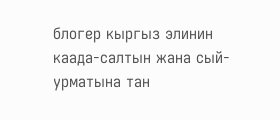блогер кыргыз элинин каада-салтын жана сый-урматына тан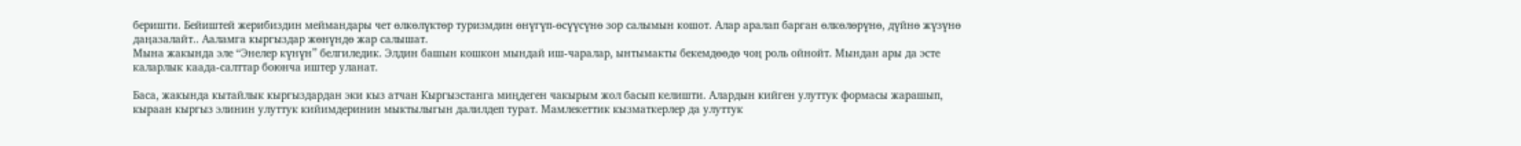беришти. Бейиштей жерибиздин меймандары чет өлкөлүктөр туризмдин өнүгүп-өсүүсүнө зор салымын кошот. Алар аралап барган өлкөлөрүнө, дүйнө жүзүнө даңазалайт.. Ааламга кыргыздар жөнүндө жар салышат.
Мына жакында эле “Энелер күнүн” белгиледик. Элдин башын кошкон мындай иш-чаралар, ынтымакты бекемдөөдө чоң роль ойнойт. Мындан ары да эсте каларлык каада-салттар боюнча иштер уланат.

Баса, жакында кытайлык кыргыздардан эки кыз атчан Кыргызстанга миңдеген чакырым жол басып келишти. Алардын кийген улуттук формасы жарашып, кыраан кыргыз элинин улуттук кийимдеринин мыктылыгын далилдеп турат. Мамлекеттик кызматкерлер да улуттук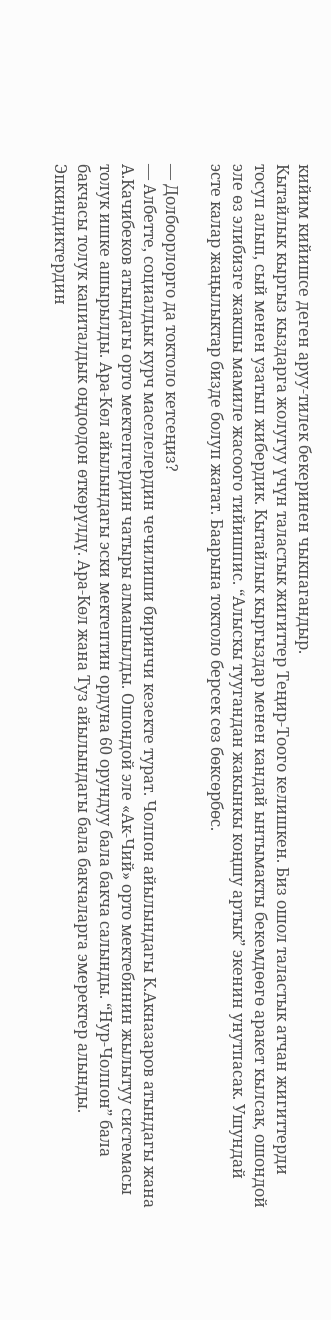кийим кийишсе деген аруу-тилек бекеринен чыкпагандыр.
Кытайлык кыргыз кыздарга жолугуу үчүн таластык жигиттер Теңир-Тоого келишкен. Биз ошол таластык атчан жигиттерди тосуп алып, сый менен узатып жибердик. Кытайлык кыргыздар менен кандай ынтымакты бекемдөөгө аракет кылсак, ошондой эле өз элибизге жакшы мамиле жасоого тийишпис. “Алыскы туугандан жакынкы коңшу артык” экенин унутпасак. Ушундай эсте калар жаңылыктар бизде болуп жатат. Баарына токтоло берсек сөз бөксөрбөс.

— Долбоорлорго да токтоло кетсеңиз?
— Албетте, социалдык курч маселелердин чечилиши биринчи кезекте турат. Чолпон айылындагы К.Акназаров атындагы жана А.Качибеков атындагы орто мектептердин чатыры алмашылды. Ошондой эле «Ак-Чий» орто мектебинин жылытуу системасы толук ишке ашырылды. Ара-Көл айылындагы эски мектептин ордуна 60 орундуу бала бакча салынды. “Нур-Чолпон” бала бакчасы толук капиталдык оңдоодон өткөрүлдү. Ара-Көл жана Туз айылындагы бала бакчаларга эмеректер алынды. Эпкиндиктердин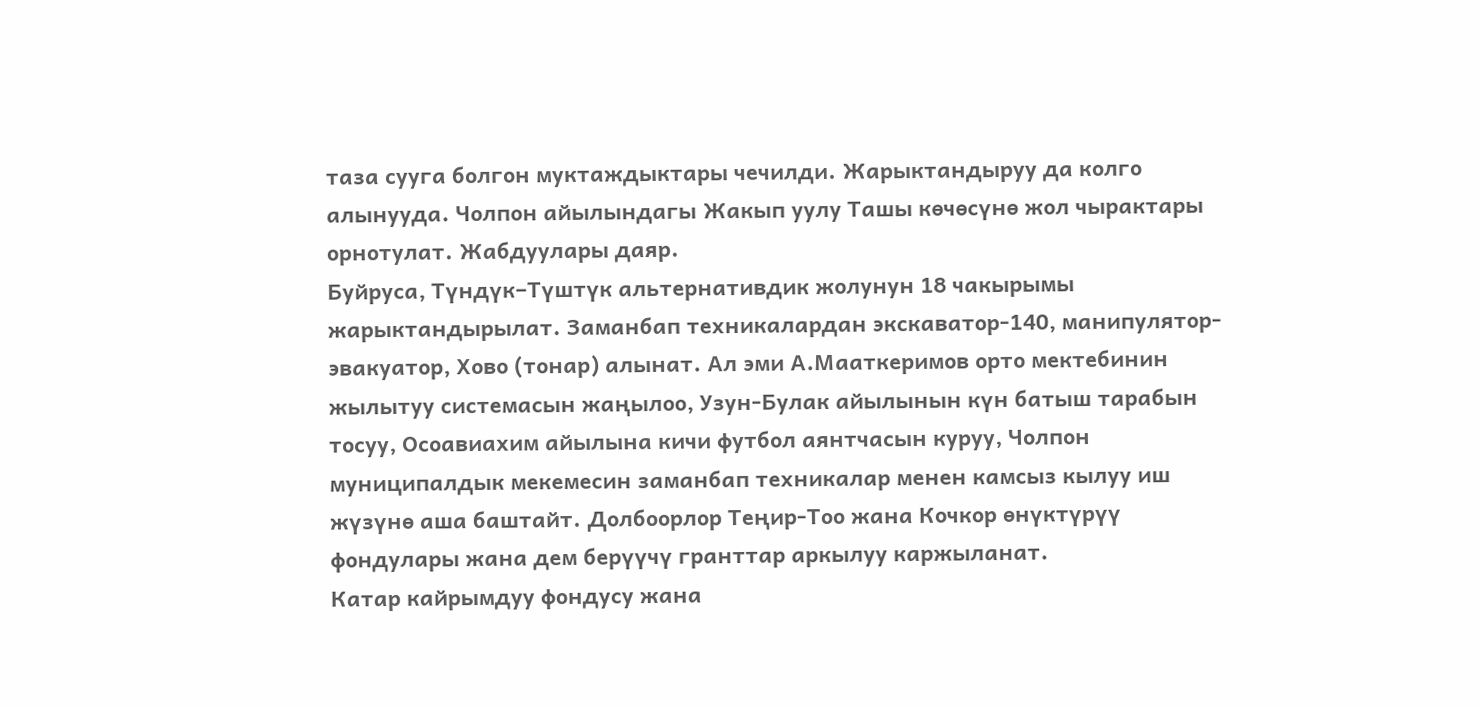таза сууга болгон муктаждыктары чечилди. Жарыктандыруу да колго алынууда. Чолпон айылындагы Жакып уулу Ташы көчөсүнө жол чырактары орнотулат. Жабдуулары даяр.
Буйруса, Түндүк–Түштүк альтернативдик жолунун 18 чакырымы жарыктандырылат. Заманбап техникалардан экскаватор-140, манипулятор-эвакуатор, Хово (тонар) алынат. Ал эми А.Мааткеримов орто мектебинин жылытуу системасын жаңылоо, Узун-Булак айылынын күн батыш тарабын тосуу, Осоавиахим айылына кичи футбол аянтчасын куруу, Чолпон муниципалдык мекемесин заманбап техникалар менен камсыз кылуу иш жүзүнө аша баштайт. Долбоорлор Теңир-Тоо жана Кочкор өнүктүрүү фондулары жана дем берүүчү гранттар аркылуу каржыланат.
Катар кайрымдуу фондусу жана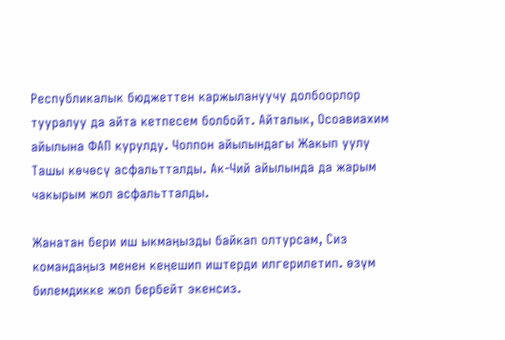Республикалык бюджеттен каржылануучу долбоорлор тууралуу да айта кетпесем болбойт. Айталык, Осоавиахим айылына ФАП курулду. Чолпон айылындагы Жакып уулу Ташы көчөсү асфальтталды. Ак-Чий айылында да жарым чакырым жол асфальтталды.

Жанатан бери иш ыкмаңызды байкап олтурсам, Сиз командаңыз менен кеңешип иштерди илгерилетип. өзүм билемдикке жол бербейт экенсиз.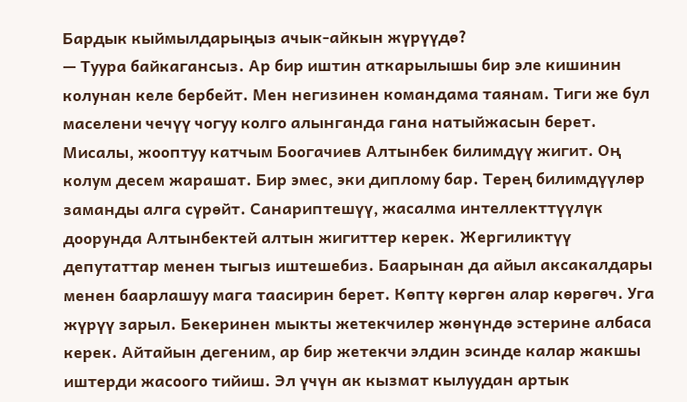Бардык кыймылдарыңыз ачык-айкын жүрүүдө?
— Туура байкагансыз. Ар бир иштин аткарылышы бир эле кишинин колунан келе бербейт. Мен негизинен командама таянам. Тиги же бул маселени чечүү чогуу колго алынганда гана натыйжасын берет. Мисалы, жооптуу катчым Боогачиев Алтынбек билимдүү жигит. Оң колум десем жарашат. Бир эмес, эки диплому бар. Терең билимдүүлөр заманды алга сүрөйт. Санариптешүү, жасалма интеллекттүүлүк доорунда Алтынбектей алтын жигиттер керек. Жергиликтүү депутаттар менен тыгыз иштешебиз. Баарынан да айыл аксакалдары менен баарлашуу мага таасирин берет. Көптү көргөн алар көрөгөч. Уга жүрүү зарыл. Бекеринен мыкты жетекчилер жөнүндө эстерине албаса керек. Айтайын дегеним, ар бир жетекчи элдин эсинде калар жакшы иштерди жасоого тийиш. Эл үчүн ак кызмат кылуудан артык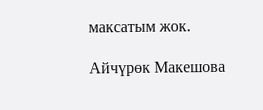максатым жок.

Айчүрөк Макешова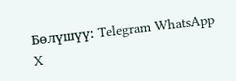Бөлүшүү: Telegram WhatsApp X